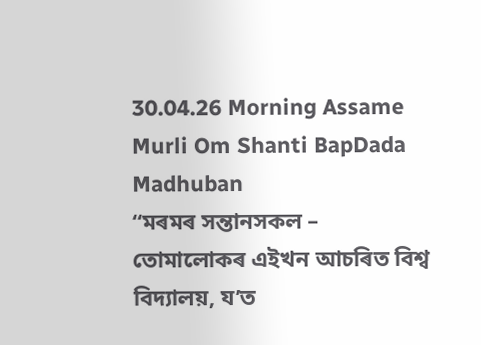30.04.26 Morning Assame Murli Om Shanti BapDada Madhuban
“মৰমৰ সন্তানসকল –
তোমালোকৰ এইখন আচৰিত বিশ্ব বিদ্যালয়, য’ত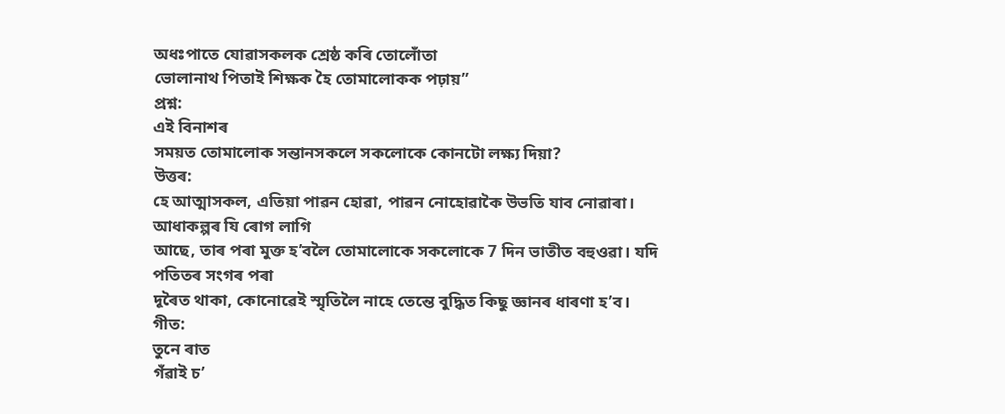অধঃপাতে যোৱাসকলক শ্ৰেষ্ঠ কৰি তোলোঁতা
ভোলানাথ পিতাই শিক্ষক হৈ তোমালোকক পঢ়ায়”
প্ৰশ্ন:
এই বিনাশৰ
সময়ত তোমালোক সন্তানসকলে সকলোকে কোনটো লক্ষ্য দিয়া?
উত্তৰ:
হে আত্মাসকল, এতিয়া পাৱন হোৱা, পাৱন নোহোৱাকৈ উভতি যাব নোৱাৰা। আধাকল্পৰ যি ৰোগ লাগি
আছে, তাৰ পৰা মুক্ত হ’বলৈ তোমালোকে সকলোকে 7 দিন ভাতীত বহুওৱা। যদি পতিতৰ সংগৰ পৰা
দূৰৈত থাকা, কোনোৱেই স্মৃতিলৈ নাহে তেন্তে বুদ্ধিত কিছু জ্ঞানৰ ধাৰণা হ’ব।
গীত:
তুনে ৰাত
গঁৱাই চ’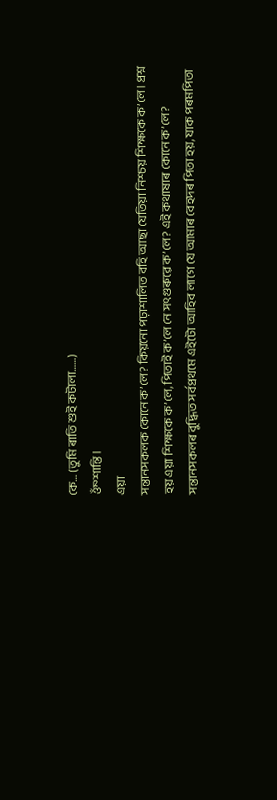কে… (তুমি ৰাতি শুই কটালা……)
ওঁম্শান্তি।
এয়া
সন্তানসকলক কোনে ক’লে? কিয়নো পঢ়াশালিত বহি আছা যেতিয়া নিশ্চয় শিক্ষকে ক’লে। প্ৰশ্ন
হয় এয়া শিক্ষকে ক’লে, পিতাই ক’লে নে সৎগুৰুৱে ক’লে? এই কথাষাৰ কোনে ক’লে?
সন্তানসকলৰ বুদ্ধিত সৰ্বপ্ৰথমে এইটো আহিব লাগে যে আমাৰ বেহদৰ পিতা হয়, যাক পৰমপিতা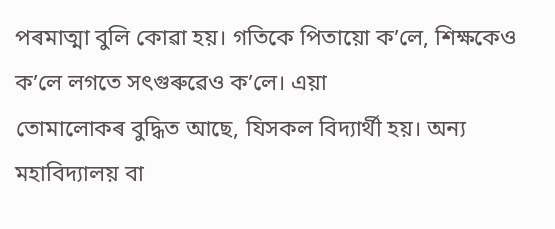পৰমাত্মা বুলি কোৱা হয়। গতিকে পিতায়ো ক’লে, শিক্ষকেও ক’লে লগতে সৎগুৰুৱেও ক’লে। এয়া
তোমালোকৰ বুদ্ধিত আছে, যিসকল বিদ্যাৰ্থী হয়। অন্য মহাবিদ্যালয় বা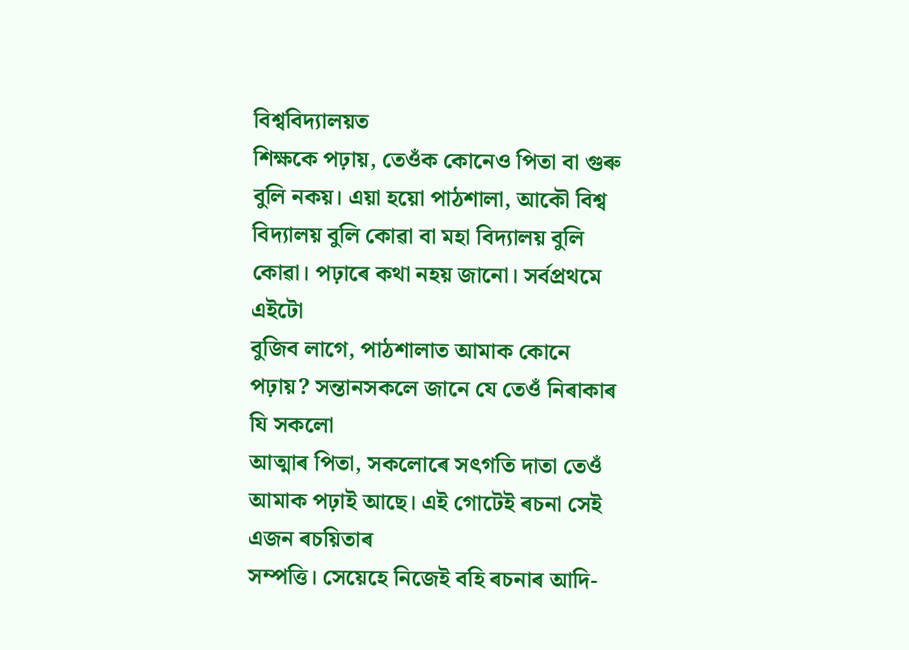বিশ্ববিদ্যালয়ত
শিক্ষকে পঢ়ায়, তেওঁক কোনেও পিতা বা গুৰু বুলি নকয়। এয়া হয়ো পাঠশালা, আকৌ বিশ্ব
বিদ্যালয় বুলি কোৱা বা মহা বিদ্যালয় বুলি কোৱা। পঢ়াৰে কথা নহয় জানো। সৰ্বপ্ৰথমে এইটো
বুজিব লাগে, পাঠশালাত আমাক কোনে পঢ়ায়? সন্তানসকলে জানে যে তেওঁ নিৰাকাৰ যি সকলো
আত্মাৰ পিতা, সকলোৰে সৎগতি দাতা তেওঁ আমাক পঢ়াই আছে। এই গোটেই ৰচনা সেই এজন ৰচয়িতাৰ
সম্পত্তি। সেয়েহে নিজেই বহি ৰচনাৰ আদি-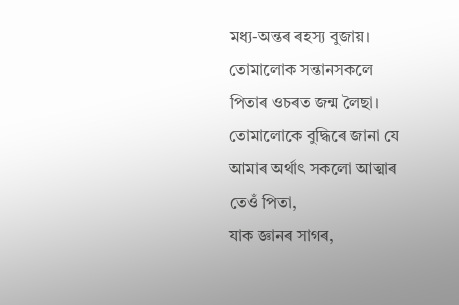মধ্য-অন্তৰ ৰহস্য বুজায়। তোমালোক সন্তানসকলে
পিতাৰ ওচৰত জন্ম লৈছা। তোমালোকে বুদ্ধিৰে জানা যে আমাৰ অৰ্থাৎ সকলো আত্মাৰ তেওঁ পিতা,
যাক জ্ঞানৰ সাগৰ,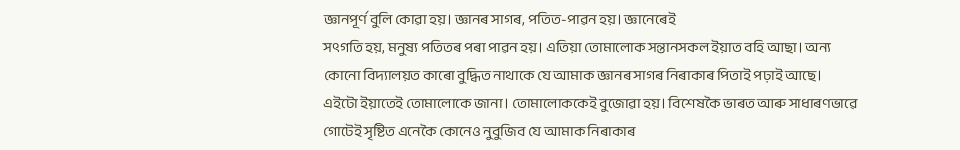জ্ঞানপূৰ্ণ বুলি কোৱা হয়। জ্ঞানৰ সাগৰ, পতিত-পাৱন হয়। জ্ঞানেৰেই
সৎগতি হয়, মনুষ্য পতিতৰ পৰা পাৱন হয়। এতিয়া তোমালোক সন্তানসকল ইয়াত বহি আছা। অন্য
কোনো বিদ্যালয়ত কাৰো বুদ্ধিত নাথাকে যে আমাক জ্ঞানৰ সাগৰ নিৰাকাৰ পিতাই পঢ়াই আছে।
এইটো ইয়াতেই তোমালোকে জানা। তোমালোককেই বুজোৱা হয়। বিশেষকৈ ভাৰত আৰু সাধাৰণভাৱে
গোটেই সৃষ্টিত এনেকৈ কোনেও নুবুজিব যে আমাক নিৰাকাৰ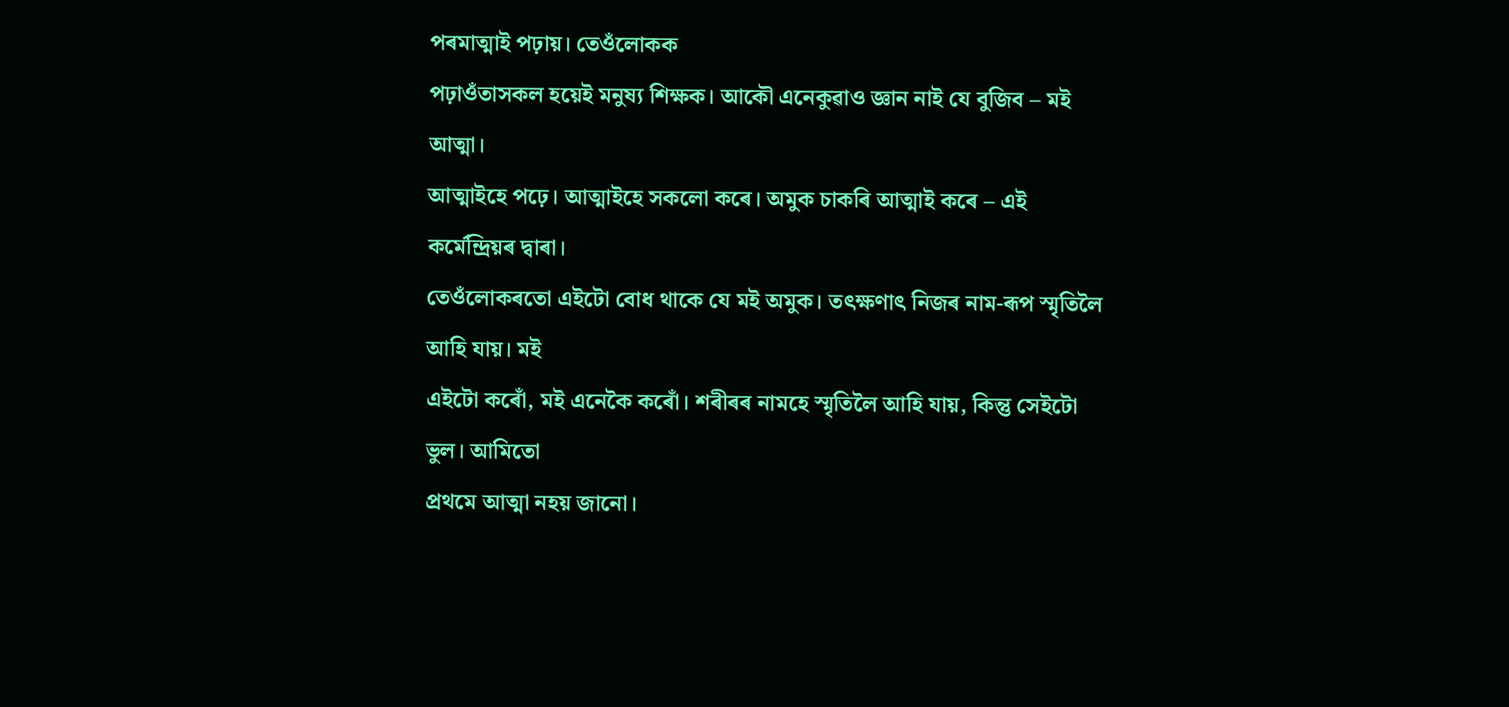পৰমাত্মাই পঢ়ায়। তেওঁলোকক
পঢ়াওঁতাসকল হয়েই মনুষ্য শিক্ষক। আকৌ এনেকুৱাও জ্ঞান নাই যে বুজিব – মই আত্মা।
আত্মাইহে পঢ়ে। আত্মাইহে সকলো কৰে। অমুক চাকৰি আত্মাই কৰে – এই কৰ্মেন্দ্ৰিয়ৰ দ্বাৰা।
তেওঁলোকৰতো এইটো বোধ থাকে যে মই অমুক। তৎক্ষণাৎ নিজৰ নাম-ৰূপ স্মৃতিলৈ আহি যায়। মই
এইটো কৰোঁ, মই এনেকৈ কৰোঁ। শৰীৰৰ নামহে স্মৃতিলৈ আহি যায়, কিন্তু সেইটো ভুল। আমিতো
প্ৰথমে আত্মা নহয় জানো।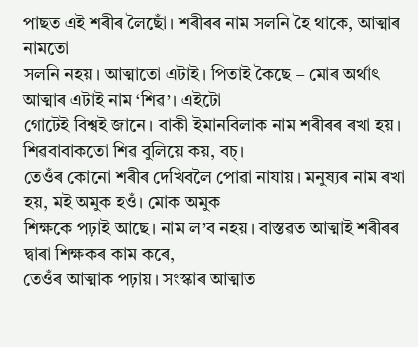পাছত এই শৰীৰ লৈছোঁ। শৰীৰৰ নাম সলনি হৈ থাকে, আত্মাৰ নামতো
সলনি নহয়। আত্মাতো এটাই। পিতাই কৈছে – মোৰ অৰ্থাৎ আত্মাৰ এটাই নাম ‘শিৱ’। এইটো
গোটেই বিশ্বই জানে। বাকী ইমানবিলাক নাম শৰীৰৰ ৰখা হয়। শিৱবাবাকতো শিৱ বুলিয়ে কয়, বচ্।
তেওঁৰ কোনো শৰীৰ দেখিবলৈ পোৱা নাযায়। মনুষ্যৰ নাম ৰখা হয়, মই অমুক হওঁ। মোক অমুক
শিক্ষকে পঢ়াই আছে। নাম ল’ব নহয়। বাস্তৱত আত্মাই শৰীৰৰ দ্বাৰা শিক্ষকৰ কাম কৰে,
তেওঁৰ আত্মাক পঢ়ায়। সংস্কাৰ আত্মাত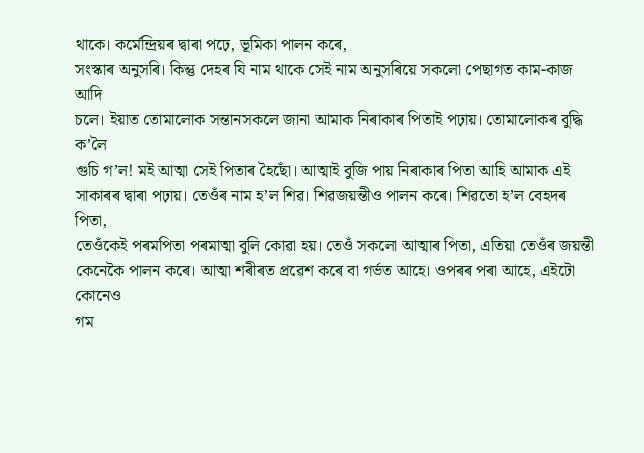থাকে। কৰ্মেন্দ্ৰিয়ৰ দ্বাৰা পঢ়ে, ভূমিকা পালন কৰে,
সংস্কাৰ অনুসৰি। কিন্তু দেহৰ যি নাম থাকে সেই নাম অনুসৰিয়ে সকলো পেছাগত কাম-কাজ আদি
চলে। ইয়াত তোমালোক সন্তানসকলে জানা আমাক নিৰাকাৰ পিতাই পঢ়ায়। তোমালোকৰ বুদ্ধি ক’লৈ
গুচি গ’ল! মই আত্মা সেই পিতাৰ হৈছোঁ। আত্মাই বুজি পায় নিৰাকাৰ পিতা আহি আমাক এই
সাকাৰৰ দ্বাৰা পঢ়ায়। তেওঁৰ নাম হ’ল শিৱ। শিৱজয়ন্তীও পালন কৰে। শিৱতো হ’ল বেহদৰ পিতা,
তেওঁকেই পৰমপিতা পৰমাত্মা বুলি কোৱা হয়। তেওঁ সকলো আত্মাৰ পিতা, এতিয়া তেওঁৰ জয়ন্তী
কেনেকৈ পালন কৰে। আত্মা শৰীৰত প্ৰৱেশ কৰে বা গৰ্ভত আহে। ওপৰৰ পৰা আহে, এইটো কোনেও
গম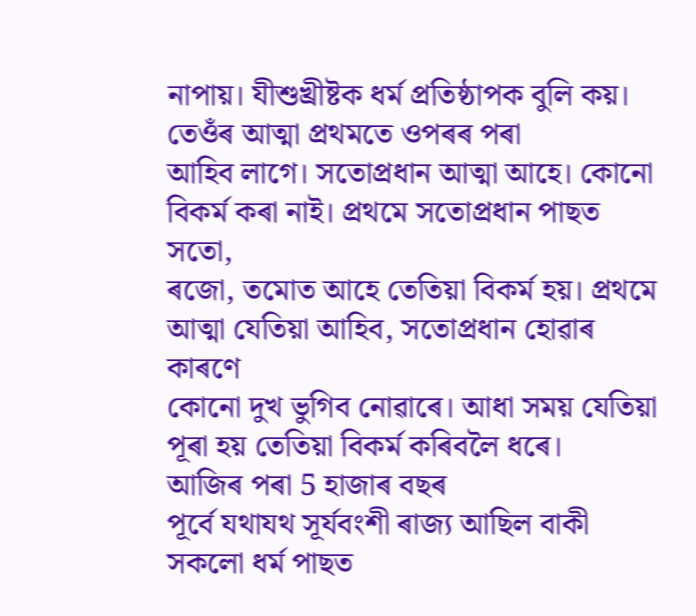নাপায়। যীশুখ্ৰীষ্টক ধৰ্ম প্ৰতিষ্ঠাপক বুলি কয়। তেওঁৰ আত্মা প্ৰথমতে ওপৰৰ পৰা
আহিব লাগে। সতোপ্ৰধান আত্মা আহে। কোনো বিকৰ্ম কৰা নাই। প্ৰথমে সতোপ্ৰধান পাছত সতো,
ৰজো, তমোত আহে তেতিয়া বিকৰ্ম হয়। প্ৰথমে আত্মা যেতিয়া আহিব, সতোপ্ৰধান হোৱাৰ কাৰণে
কোনো দুখ ভুগিব নোৱাৰে। আধা সময় যেতিয়া পূৰা হয় তেতিয়া বিকৰ্ম কৰিবলৈ ধৰে।
আজিৰ পৰা 5 হাজাৰ বছৰ
পূৰ্বে যথাযথ সূৰ্যবংশী ৰাজ্য আছিল বাকী সকলো ধৰ্ম পাছত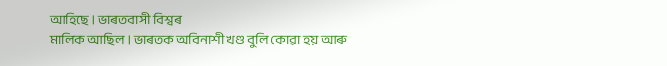আহিছে। ভাৰতবাসী বিশ্বৰ
মালিক আছিল। ভাৰতক অবিনাশী খণ্ড বুলি কোৱা হয় আৰু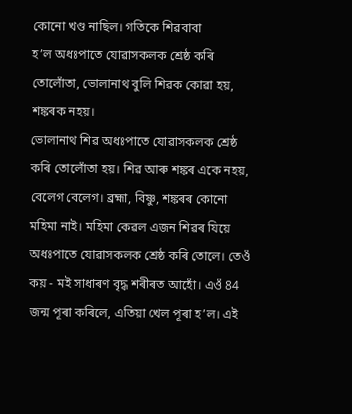কোনো খণ্ড নাছিল। গতিকে শিৱবাবা
হ’ল অধঃপাতে যোৱাসকলক শ্ৰেষ্ঠ কৰি তোলোঁতা, ভোলানাথ বুলি শিৱক কোৱা হয়, শঙ্কৰক নহয়।
ভোলানাথ শিৱ অধঃপাতে যোৱাসকলক শ্ৰেষ্ঠ কৰি তোলোঁতা হয়। শিৱ আৰু শঙ্কৰ একে নহয়,
বেলেগ বেলেগ। ব্ৰহ্মা, বিষ্ণু, শঙ্কৰৰ কোনো মহিমা নাই। মহিমা কেৱল এজন শিৱৰ যিয়ে
অধঃপাতে যোৱাসকলক শ্ৰেষ্ঠ কৰি তোলে। তেওঁ কয় - মই সাধাৰণ বৃদ্ধ শৰীৰত আহোঁ। এওঁ 84
জন্ম পূৰা কৰিলে, এতিয়া খেল পূৰা হ’ল। এই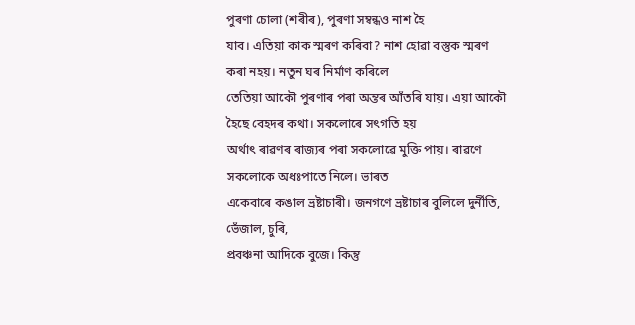পুৰণা চোলা (শৰীৰ), পুৰণা সম্বন্ধও নাশ হৈ
যাব। এতিয়া কাক স্মৰণ কৰিবা? নাশ হোৱা বস্তুক স্মৰণ কৰা নহয়। নতুন ঘৰ নিৰ্মাণ কৰিলে
তেতিয়া আকৌ পুৰণাৰ পৰা অন্তৰ আঁতৰি যায়। এয়া আকৌ হৈছে বেহদৰ কথা। সকলোৰে সৎগতি হয়
অৰ্থাৎ ৰাৱণৰ ৰাজ্যৰ পৰা সকলোৱে মুক্তি পায়। ৰাৱণে সকলোকে অধঃপাতে নিলে। ভাৰত
একেবাৰে কঙাল ভ্ৰষ্টাচাৰী। জনগণে ভ্ৰষ্টাচাৰ বুলিলে দুৰ্নীতি, ভেঁজাল, চুৰি,
প্ৰবঞ্চনা আদিকে বুজে। কিন্তু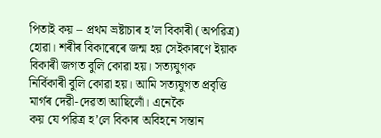পিতাই কয় – প্ৰথম ভ্ৰষ্টাচাৰ হ’ল বিকাৰী (অপৱিত্ৰ)
হোৱা। শৰীৰ বিকাৰেৰে জন্ম হয় সেইকাৰণে ইয়াক বিকাৰী জগত বুলি কোৱা হয়। সত্যযুগক
নিৰ্বিকাৰী বুলি কোৱা হয়। আমি সত্যযুগত প্ৰবৃত্তি মাৰ্গৰ দেৱী-দেৱতা আছিলোঁ। এনেকৈ
কয় যে পৱিত্ৰ হ’লে বিকাৰ অবিহনে সন্তান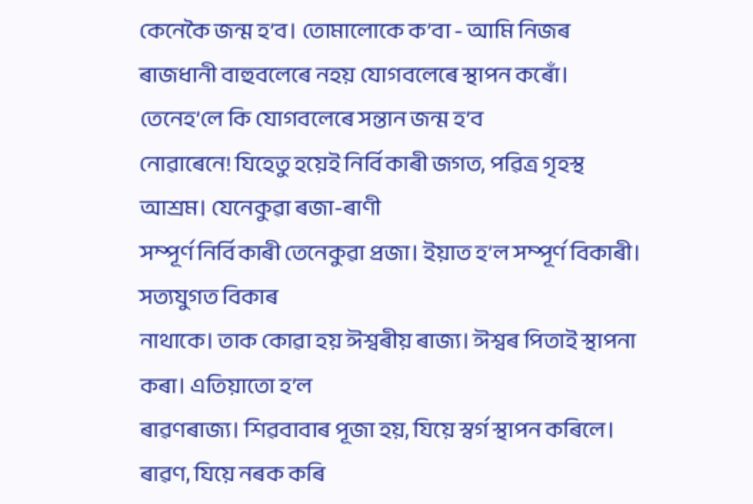কেনেকৈ জন্ম হ’ব। তোমালোকে ক’বা - আমি নিজৰ
ৰাজধানী বাহুবলেৰে নহয় যোগবলেৰে স্থাপন কৰোঁ। তেনেহ’লে কি যোগবলেৰে সন্তান জন্ম হ’ব
নোৱাৰেনে! যিহেতু হয়েই নিৰ্বিকাৰী জগত, পৱিত্ৰ গৃহস্থ আশ্ৰম। যেনেকুৱা ৰজা-ৰাণী
সম্পূৰ্ণ নিৰ্বিকাৰী তেনেকুৱা প্ৰজা। ইয়াত হ’ল সম্পূৰ্ণ বিকাৰী। সত্যযুগত বিকাৰ
নাথাকে। তাক কোৱা হয় ঈশ্বৰীয় ৰাজ্য। ঈশ্বৰ পিতাই স্থাপনা কৰা। এতিয়াতো হ’ল
ৰাৱণৰাজ্য। শিৱবাবাৰ পূজা হয়, যিয়ে স্বৰ্গ স্থাপন কৰিলে। ৰাৱণ, যিয়ে নৰক কৰি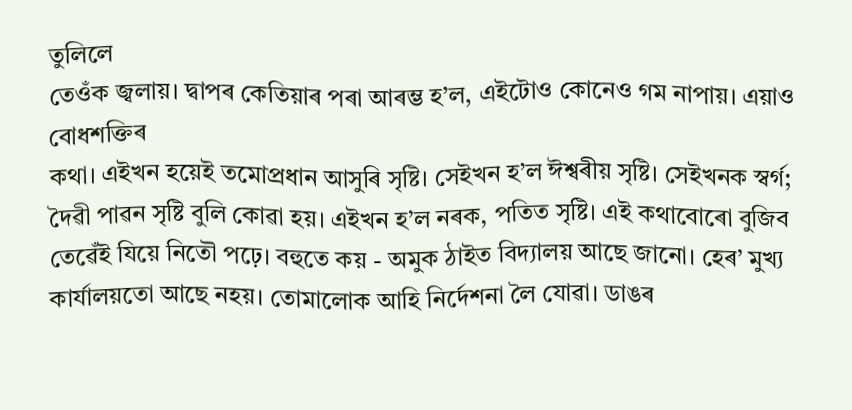তুলিলে
তেওঁক জ্বলায়। দ্বাপৰ কেতিয়াৰ পৰা আৰম্ভ হ’ল, এইটোও কোনেও গম নাপায়। এয়াও বোধশক্তিৰ
কথা। এইখন হয়েই তমোপ্ৰধান আসুৰি সৃষ্টি। সেইখন হ’ল ঈশ্বৰীয় সৃষ্টি। সেইখনক স্বৰ্গ;
দৈৱী পাৱন সৃষ্টি বুলি কোৱা হয়। এইখন হ’ল নৰক, পতিত সৃষ্টি। এই কথাবোৰো বুজিব
তেৱেঁই যিয়ে নিতৌ পঢ়ে। বহুতে কয় - অমুক ঠাইত বিদ্যালয় আছে জানো। হেৰ’ মুখ্য
কাৰ্যালয়তো আছে নহয়। তোমালোক আহি নিৰ্দেশনা লৈ যোৱা। ডাঙৰ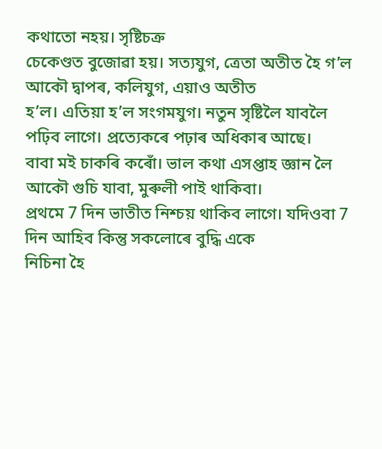কথাতো নহয়। সৃষ্টিচক্ৰ
চেকেণ্ডত বুজোৱা হয়। সত্যযুগ, ত্ৰেতা অতীত হৈ গ’ল আকৌ দ্বাপৰ, কলিযুগ, এয়াও অতীত
হ’ল। এতিয়া হ’ল সংগমযুগ। নতুন সৃষ্টিলৈ যাবলৈ পঢ়িব লাগে। প্ৰত্যেকৰে পঢ়াৰ অধিকাৰ আছে।
বাবা মই চাকৰি কৰোঁ। ভাল কথা এসপ্তাহ জ্ঞান লৈ আকৌ গুচি যাবা, মুৰুলী পাই থাকিবা।
প্ৰথমে 7 দিন ভাতীত নিশ্চয় থাকিব লাগে। যদিওবা 7 দিন আহিব কিন্তু সকলোৰে বুদ্ধি একে
নিচিনা হৈ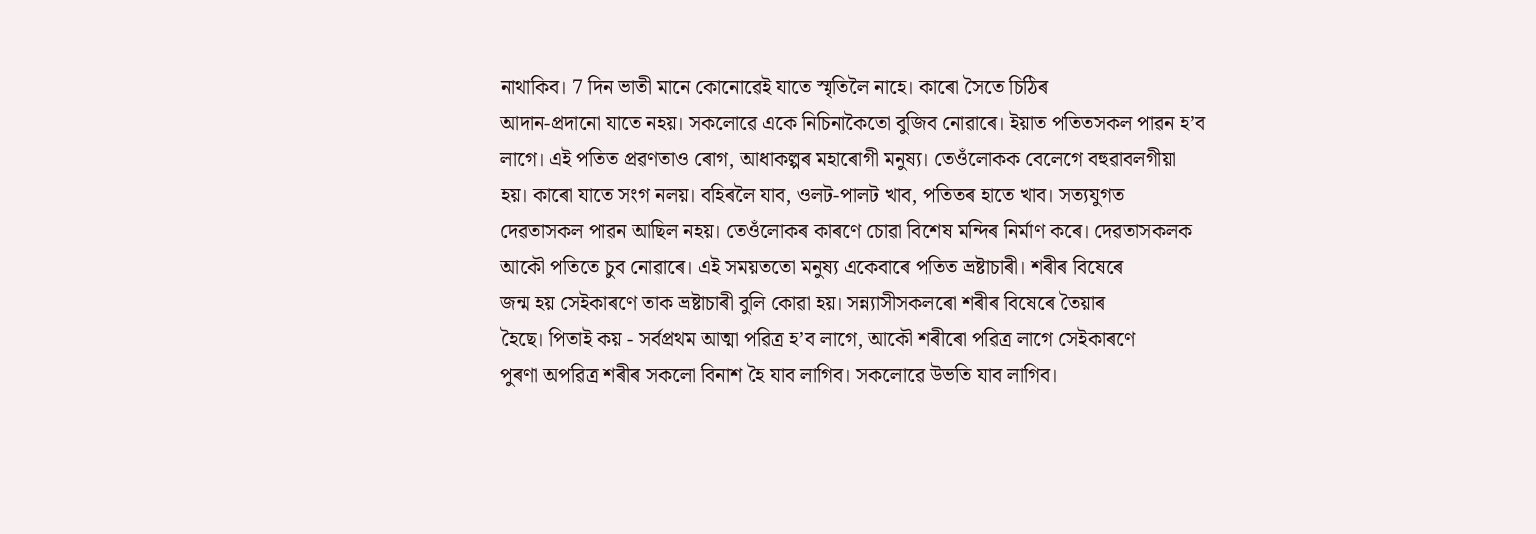নাথাকিব। 7 দিন ভাতী মানে কোনোৱেই যাতে স্মৃতিলৈ নাহে। কাৰো সৈতে চিঠিৰ
আদান-প্ৰদানো যাতে নহয়। সকলোৱে একে নিচিনাকৈতো বুজিব নোৱাৰে। ইয়াত পতিতসকল পাৱন হ’ব
লাগে। এই পতিত প্ৰৱণতাও ৰোগ, আধাকল্পৰ মহাৰোগী মনুষ্য। তেওঁলোকক বেলেগে বহুৱাবলগীয়া
হয়। কাৰো যাতে সংগ নলয়। বহিৰলৈ যাব, ওলট-পালট খাব, পতিতৰ হাতে খাব। সত্যযুগত
দেৱতাসকল পাৱন আছিল নহয়। তেওঁলোকৰ কাৰণে চোৱা বিশেষ মন্দিৰ নিৰ্মাণ কৰে। দেৱতাসকলক
আকৌ পতিতে চুব নোৱাৰে। এই সময়ততো মনুষ্য একেবাৰে পতিত ভ্ৰষ্টাচাৰী। শৰীৰ বিষেৰে
জন্ম হয় সেইকাৰণে তাক ভ্ৰষ্টাচাৰী বুলি কোৱা হয়। সন্ন্যাসীসকলৰো শৰীৰ বিষেৰে তৈয়াৰ
হৈছে। পিতাই কয় - সৰ্বপ্ৰথম আত্মা পৱিত্ৰ হ’ব লাগে, আকৌ শৰীৰো পৱিত্ৰ লাগে সেইকাৰণে
পুৰণা অপৱিত্ৰ শৰীৰ সকলো বিনাশ হৈ যাব লাগিব। সকলোৱে উভতি যাব লাগিব।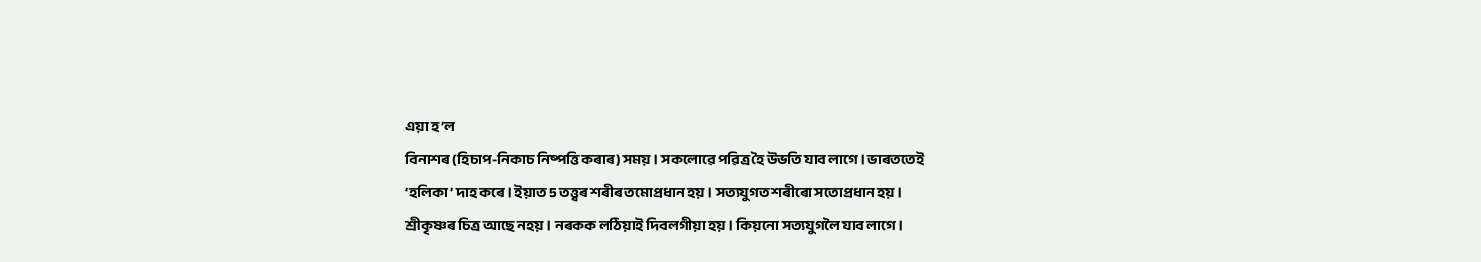এয়া হ’ল
বিনাশৰ (হিচাপ-নিকাচ নিষ্পত্তি কৰাৰ) সময়। সকলোৱে পৱিত্ৰ হৈ উভতি যাব লাগে। ভাৰততেই
‘হলিকা’ দাহ কৰে। ইয়াত 5 তত্ত্বৰ শৰীৰ তমোপ্ৰধান হয়। সত্যযুগত শৰীৰো সতোপ্ৰধান হয়।
শ্ৰীকৃষ্ণৰ চিত্ৰ আছে নহয়। নৰকক লঠিয়াই দিবলগীয়া হয়। কিয়নো সত্যযুগলৈ যাব লাগে।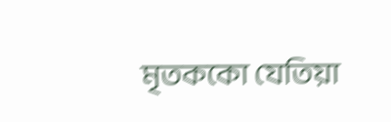মৃতককো যেতিয়া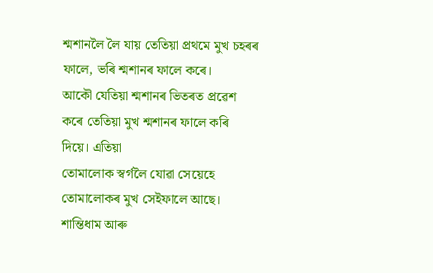শ্মশানলৈ লৈ যায় তেতিয়া প্ৰথমে মুখ চহৰৰ ফালে, ভৰি শ্মশানৰ ফালে কৰে।
আকৌ যেতিয়া শ্মশানৰ ভিতৰত প্ৰৱেশ কৰে তেতিয়া মুখ শ্মশানৰ ফালে কৰি দিয়ে। এতিয়া
তোমালোক স্বৰ্গলৈ যোৱা সেয়েহে তোমালোকৰ মুখ সেইফালে আছে। শান্তিধাম আৰু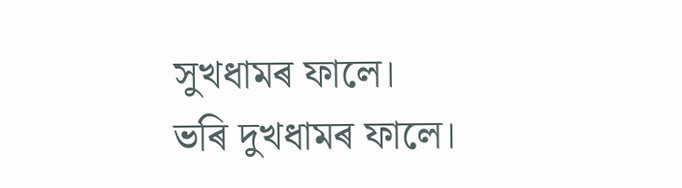সুখধামৰ ফালে।
ভৰি দুখধামৰ ফালে।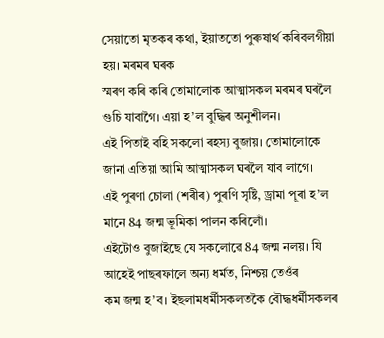সেয়াতো মৃতকৰ কথা, ইয়াততো পুৰুষাৰ্থ কৰিবলগীয়া হয়। মৰমৰ ঘৰক
স্মৰণ কৰি কৰি তোমালোক আত্মাসকল মৰমৰ ঘৰলৈ গুচি যাবাগৈ। এয়া হ’ল বুদ্ধিৰ অনুশীলন।
এই পিতাই বহি সকলো ৰহস্য বুজায়। তোমালোকে জানা এতিয়া আমি আত্মাসকল ঘৰলৈ যাব লাগে।
এই পুৰণা চোলা (শৰীৰ) পুৰণি সৃষ্টি, ড্ৰামা পূৰা হ’ল মানে 84 জন্ম ভূমিকা পালন কৰিলোঁ।
এইটোও বুজাইছে যে সকলোৱে 84 জন্ম নলয়। যি আহেই পাছৰফালে অন্য ধৰ্মত, নিশ্চয় তেওঁৰ
কম জন্ম হ’ব। ইছলামধৰ্মীসকলতকৈ বৌদ্ধধৰ্মীসকলৰ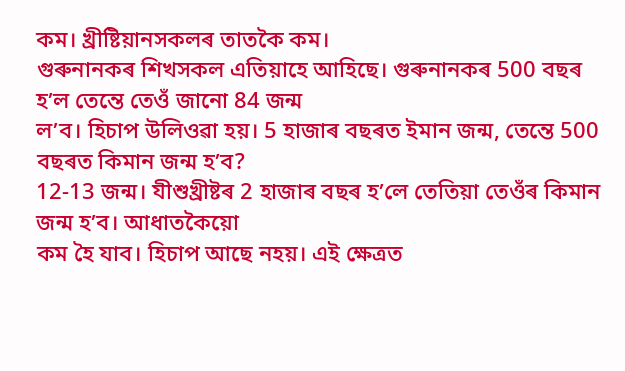কম। খ্ৰীষ্টিয়ানসকলৰ তাতকৈ কম।
গুৰুনানকৰ শিখসকল এতিয়াহে আহিছে। গুৰুনানকৰ 500 বছৰ হ’ল তেন্তে তেওঁ জানো 84 জন্ম
ল’ব। হিচাপ উলিওৱা হয়। 5 হাজাৰ বছৰত ইমান জন্ম, তেন্তে 500 বছৰত কিমান জন্ম হ’ব?
12-13 জন্ম। যীশুখ্ৰীষ্টৰ 2 হাজাৰ বছৰ হ’লে তেতিয়া তেওঁৰ কিমান জন্ম হ’ব। আধাতকৈয়ো
কম হৈ যাব। হিচাপ আছে নহয়। এই ক্ষেত্ৰত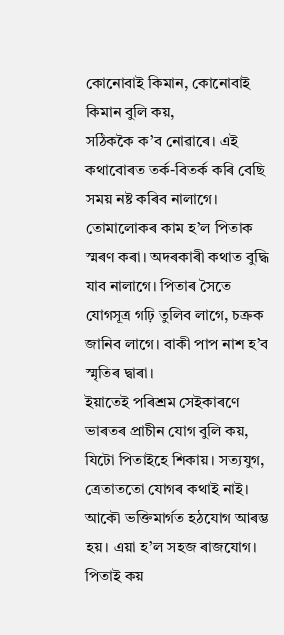কোনোবাই কিমান, কোনোবাই কিমান বুলি কয়,
সঠিককৈ ক’ব নোৱাৰে। এই কথাবোৰত তৰ্ক-বিতৰ্ক কৰি বেছি সময় নষ্ট কৰিব নালাগে।
তোমালোকৰ কাম হ’ল পিতাক স্মৰণ কৰা। অদৰকাৰী কথাত বুদ্ধি যাব নালাগে। পিতাৰ সৈতে
যোগসূত্ৰ গঢ়ি তুলিব লাগে, চক্ৰক জানিব লাগে। বাকী পাপ নাশ হ’ব স্মৃতিৰ দ্বাৰা।
ইয়াতেই পৰিশ্ৰম সেইকাৰণে ভাৰতৰ প্ৰাচীন যোগ বুলি কয়, যিটো পিতাইহে শিকায়। সত্যযুগ,
ত্ৰেতাততো যোগৰ কথাই নাই। আকৌ ভক্তিমাৰ্গত হঠযোগ আৰম্ভ হয়। এয়া হ’ল সহজ ৰাজযোগ।
পিতাই কয়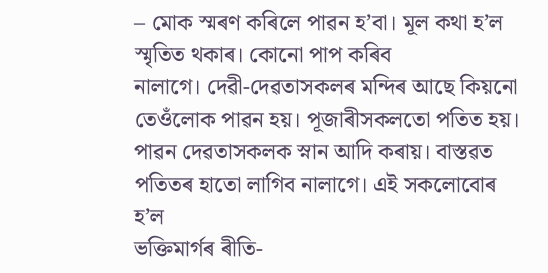– মোক স্মৰণ কৰিলে পাৱন হ’বা। মূল কথা হ’ল স্মৃতিত থকাৰ। কোনো পাপ কৰিব
নালাগে। দেৱী-দেৱতাসকলৰ মন্দিৰ আছে কিয়নো তেওঁলোক পাৱন হয়। পূজাৰীসকলতো পতিত হয়।
পাৱন দেৱতাসকলক স্নান আদি কৰায়। বাস্তৱত পতিতৰ হাতো লাগিব নালাগে। এই সকলোবোৰ হ’ল
ভক্তিমাৰ্গৰ ৰীতি-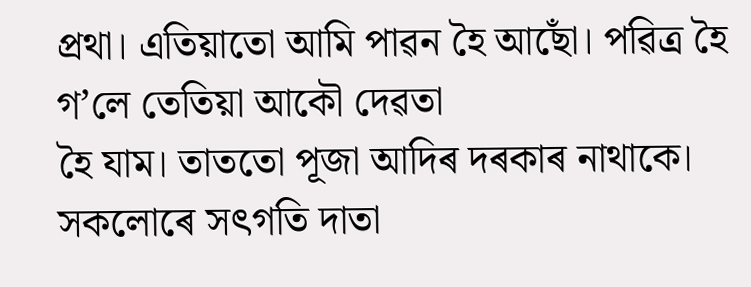প্ৰথা। এতিয়াতো আমি পাৱন হৈ আছোঁ। পৱিত্ৰ হৈ গ’লে তেতিয়া আকৌ দেৱতা
হৈ যাম। তাততো পূজা আদিৰ দৰকাৰ নাথাকে। সকলোৰে সৎগতি দাতা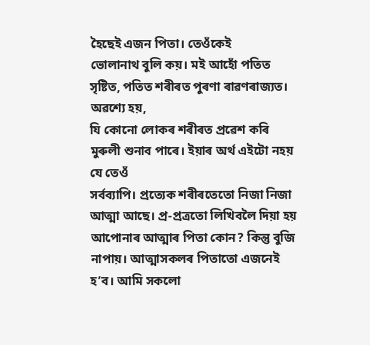হৈছেই এজন পিতা। তেওঁকেই
ভোলানাথ বুলি কয়। মই আহোঁ পতিত সৃষ্টিত, পতিত শৰীৰত পুৰণা ৰাৱণৰাজ্যত। অৱশ্যে হয়,
যি কোনো লোকৰ শৰীৰত প্ৰৱেশ কৰি মুৰুলী শুনাব পাৰে। ইয়াৰ অৰ্থ এইটো নহয় যে তেওঁ
সৰ্বব্যাপি। প্ৰত্যেক শৰীৰতেতো নিজা নিজা আত্মা আছে। প্ৰ-প্ৰত্ৰতো লিখিবলৈ দিয়া হয়
আপোনাৰ আত্মাৰ পিতা কোন? কিন্তু বুজি নাপায়। আত্মাসকলৰ পিতাতো এজনেই হ’ব। আমি সকলো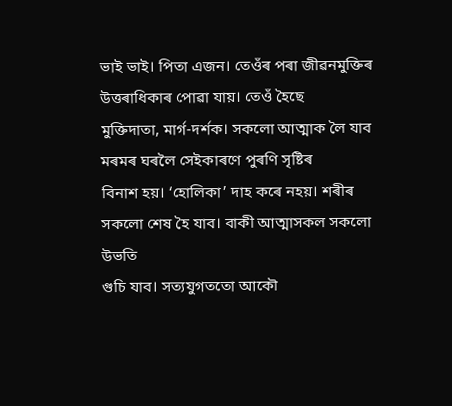ভাই ভাই। পিতা এজন। তেওঁৰ পৰা জীৱনমুক্তিৰ উত্তৰাধিকাৰ পোৱা যায়। তেওঁ হৈছে
মুক্তিদাতা, মাৰ্গ-দৰ্শক। সকলো আত্মাক লৈ যাব মৰমৰ ঘৰলৈ সেইকাৰণে পুৰণি সৃষ্টিৰ
বিনাশ হয়। ‘হোলিকা’ দাহ কৰে নহয়। শৰীৰ সকলো শেষ হৈ যাব। বাকী আত্মাসকল সকলো উভতি
গুচি যাব। সত্যযুগততো আকৌ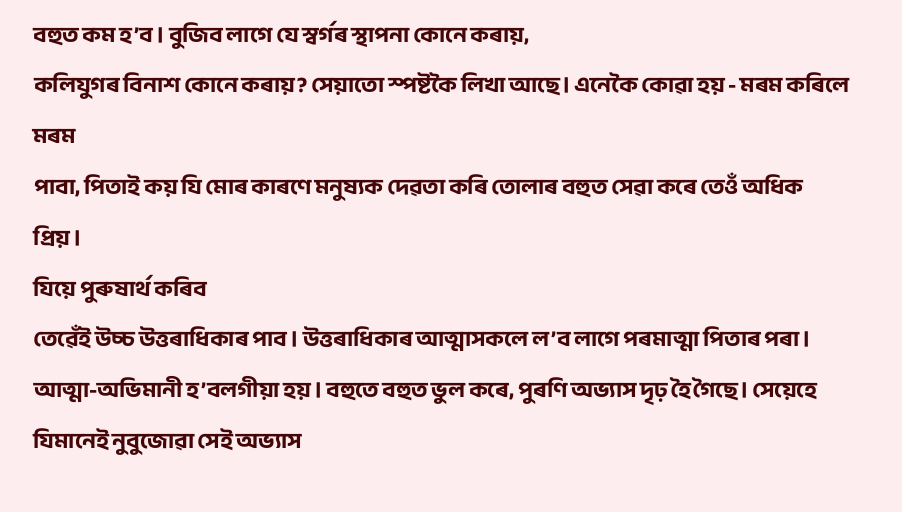বহুত কম হ’ব। বুজিব লাগে যে স্বৰ্গৰ স্থাপনা কোনে কৰায়,
কলিযুগৰ বিনাশ কোনে কৰায়? সেয়াতো স্পষ্টকৈ লিখা আছে। এনেকৈ কোৱা হয় - মৰম কৰিলে মৰম
পাবা, পিতাই কয় যি মোৰ কাৰণে মনুষ্যক দেৱতা কৰি তোলাৰ বহুত সেৱা কৰে তেওঁ অধিক
প্ৰিয়।
যিয়ে পুৰুষাৰ্থ কৰিব
তেৱেঁই উচ্চ উত্তৰাধিকাৰ পাব। উত্তৰাধিকাৰ আত্মাসকলে ল’ব লাগে পৰমাত্মা পিতাৰ পৰা।
আত্মা-অভিমানী হ’বলগীয়া হয়। বহুতে বহুত ভুল কৰে, পুৰণি অভ্যাস দৃঢ় হৈ গৈছে। সেয়েহে
যিমানেই নুবুজোৱা সেই অভ্যাস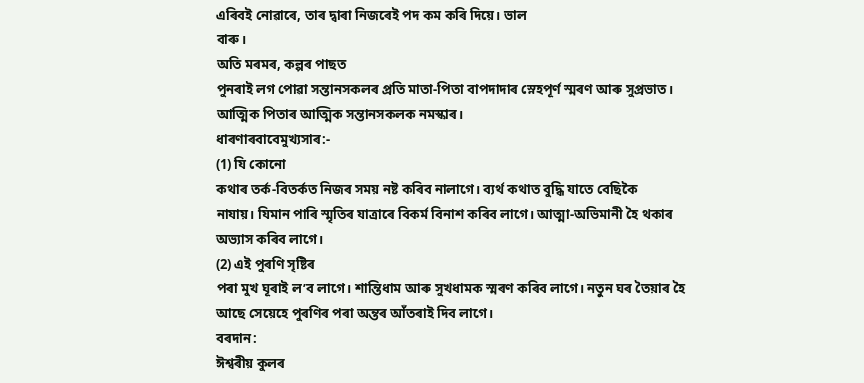এৰিবই নোৱাৰে, তাৰ দ্বাৰা নিজৰেই পদ কম কৰি দিয়ে। ভাল
বাৰু।
অতি মৰমৰ, কল্পৰ পাছত
পুনৰাই লগ পোৱা সন্তানসকলৰ প্ৰতি মাতা-পিতা বাপদাদাৰ স্নেহপূৰ্ণ স্মৰণ আৰু সুপ্ৰভাত।
আত্মিক পিতাৰ আত্মিক সন্তানসকলক নমস্কাৰ।
ধাৰণাৰবাবেমুখ্যসাৰ:-
(1) যি কোনো
কথাৰ তর্ক-বিতর্কত নিজৰ সময় নষ্ট কৰিব নালাগে। ব্যৰ্থ কথাত বুদ্ধি যাতে বেছিকৈ
নাযায়। যিমান পাৰি স্মৃতিৰ যাত্ৰাৰে বিকৰ্ম বিনাশ কৰিব লাগে। আত্মা-অভিমানী হৈ থকাৰ
অভ্যাস কৰিব লাগে।
(2) এই পুৰণি সৃষ্টিৰ
পৰা মুখ ঘূৰাই ল’ব লাগে। শান্তিধাম আৰু সুখধামক স্মৰণ কৰিব লাগে। নতুন ঘৰ তৈয়াৰ হৈ
আছে সেয়েহে পুৰণিৰ পৰা অন্তৰ আঁতৰাই দিব লাগে।
বৰদান:
ঈশ্বৰীয় কুলৰ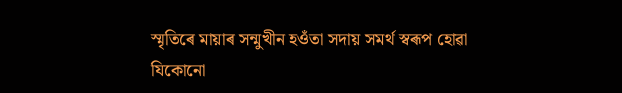স্মৃতিৰে মায়াৰ সন্মুখীন হওঁতা সদায় সমৰ্থ স্বৰূপ হোৱা
যিকোনো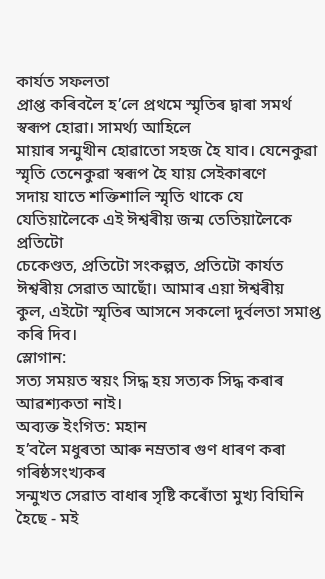কাৰ্যত সফলতা
প্ৰাপ্ত কৰিবলৈ হ’লে প্ৰথমে স্মৃতিৰ দ্বাৰা সমৰ্থ স্বৰূপ হোৱা। সামৰ্থ্য আহিলে
মায়াৰ সন্মুখীন হোৱাতো সহজ হৈ যাব। যেনেকুৱা স্মৃতি তেনেকুৱা স্বৰূপ হৈ যায় সেইকাৰণে
সদায় যাতে শক্তিশালি স্মৃতি থাকে যে যেতিয়ালৈকে এই ঈশ্বৰীয় জন্ম তেতিয়ালৈকে প্ৰতিটো
চেকেণ্ডত, প্ৰতিটো সংকল্পত, প্ৰতিটো কাৰ্যত ঈশ্বৰীয় সেৱাত আছোঁ। আমাৰ এয়া ঈশ্বৰীয়
কুল, এইটো স্মৃতিৰ আসনে সকলো দুৰ্বলতা সমাপ্ত কৰি দিব।
স্লোগান:
সত্য সময়ত স্বয়ং সিদ্ধ হয় সত্যক সিদ্ধ কৰাৰ আৱশ্যকতা নাই।
অব্যক্ত ইংগিত: মহান
হ’বলৈ মধুৰতা আৰু নম্ৰতাৰ গুণ ধাৰণ কৰা
গৰিষ্ঠসংখ্যকৰ
সন্মুখত সেৱাত বাধাৰ সৃষ্টি কৰোঁতা মুখ্য বিঘিনি হৈছে - মই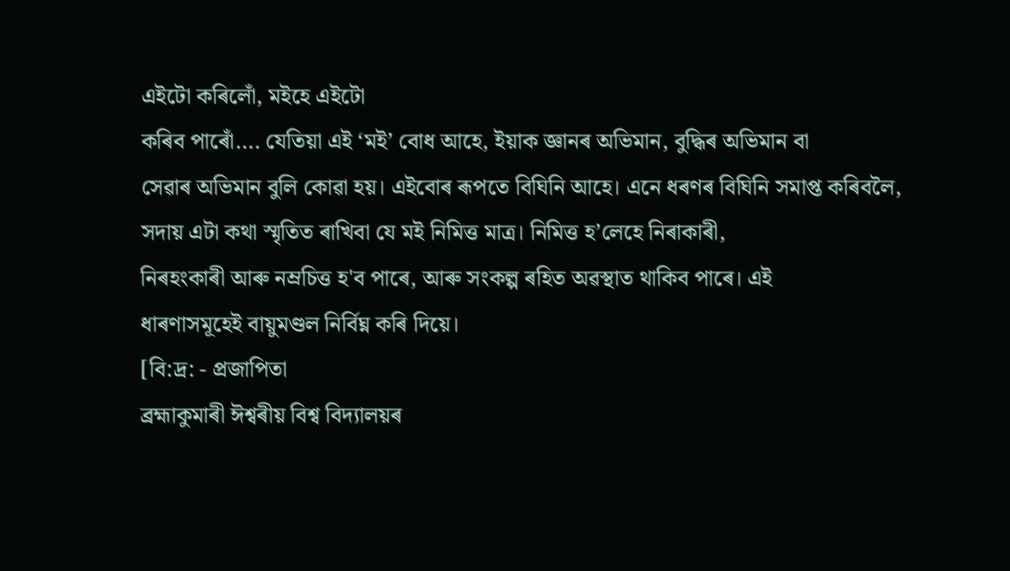এইটো কৰিলোঁ, মইহে এইটো
কৰিব পাৰোঁ…. যেতিয়া এই ‘মই’ বোধ আহে, ইয়াক জ্ঞানৰ অভিমান, বুদ্ধিৰ অভিমান বা
সেৱাৰ অভিমান বুলি কোৱা হয়। এইবোৰ ৰূপতে বিঘিনি আহে। এনে ধৰণৰ বিঘিনি সমাপ্ত কৰিবলৈ,
সদায় এটা কথা স্মৃতিত ৰাখিবা যে মই নিমিত্ত মাত্ৰ। নিমিত্ত হ’লেহে নিৰাকাৰী,
নিৰহংকাৰী আৰু নম্ৰচিত্ত হ'ব পাৰে, আৰু সংকল্প ৰহিত অৱস্থাত থাকিব পাৰে। এই
ধাৰণাসমূহেই বায়ুমণ্ডল নিৰ্বিঘ্ন কৰি দিয়ে।
[বি:দ্ৰ: - প্ৰজাপিতা
ব্ৰহ্মাকুমাৰী ঈশ্বৰীয় বিশ্ব বিদ্যালয়ৰ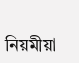নিয়মীয়া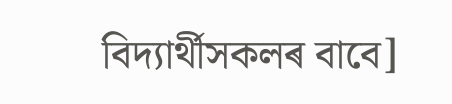বিদ্যাৰ্থীসকলৰ বাবে]